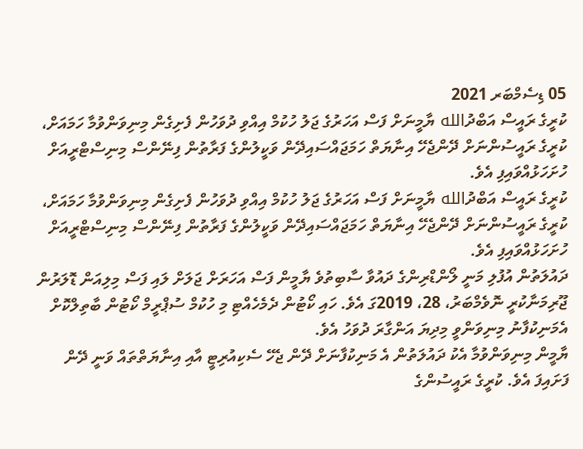05 ޑިސެމްބަރ 2021
ކުރީގެ ރައީސް އަބްދުالله ޔާމީނަށް ފަސް އަހަރުގެ ޖަލު ހުކުމް އިއްވި ދުވަހުން ފެށިގެން މިނިވަންވުމާ ހަމައަށް، ކުރީގެ ރައީސުންނަށް ދޭންޖެހޭ އިނާޔަތް ހަމަޖައްސައިދޭން ވަކީލުންގެ ފަރާތުން ފިނޭންސް މިނިސްޓްރީއަށް ހުށަހަޅުއްވައިފި އެވެ.
ކުރީގެ ރައީސް އަބްދުالله ޔާމީނަށް ފަސް އަހަރުގެ ޖަލު ހުކުމް އިއްވި ދުވަހުން ފެށިގެން މިނިވަންވުމާ ހަމައަށް، ކުރީގެ ރައީސުންނަށް ދޭންޖެހޭ އިނާޔަތް ހަމަޖައްސައިދޭން ވަކީލުންގެ ފަރާތުން ފިނޭންސް މިނިސްޓްރީއަށް ހުށަހަޅުއްވައިފި އެވެ.
ދައުލަތުން އުފުލި މަނީ ލޯންޑްރިންގެ ދައުވާ ސާބިތުވެ ޔާމީން ފަސް އަހަރަށް ޖަލަށް ލައި ފަސް މިލިއަން ޑޮލަރުން ޖޫރިމަނާކުރީ ނޮވެމްބަރު، 28، 2019ގަ އެވެ. ހައި ކޯޓުން ދެމެހެއްޓި މި ހުކުމް ސުޕްރީމް ކޯޓުން ބާތިލްކޮށް އެމަނިކުފާނު މިނިވަންވީ މިދިޔަ އަންގާރަ ދުވަހު އެވެ.
ޔާމީން މިނިވަންވުމާ އެކު ދައުލަތުން އެ މަނިކުފާނަށް ދޭން ޖެހޭ ސެކިއުރިޓީ އާއި އިނާޔަތްތައް ވަނީ ދޭން ފަށައިފަ އެވެ. ކުރީގެ ރައީސުންގެ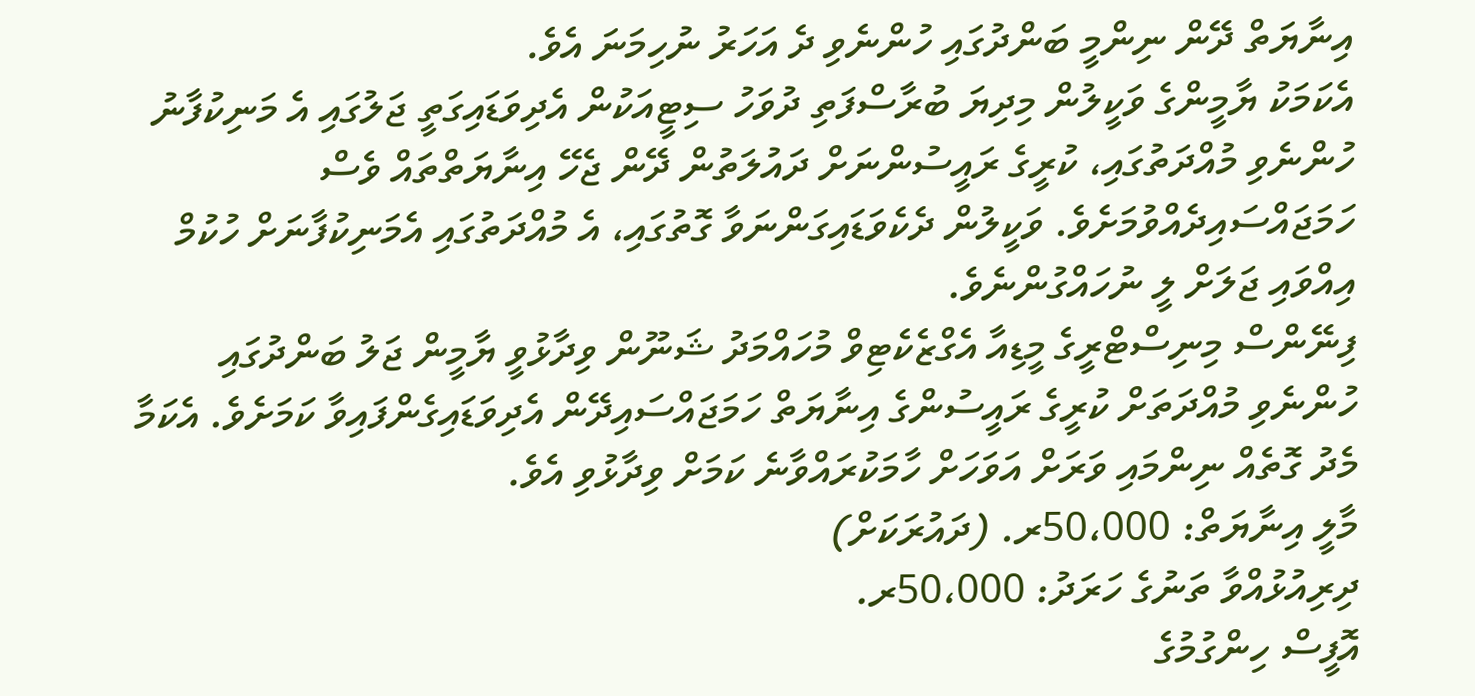އިނާޔަތް ދޭން ނިންމީ ބަންދުގައި ހުންނެވި ދެ އަހަރު ނުހިމަނަ އެވެ.
އެކަމަކު ޔާމީންގެ ވަކީލުން މިދިޔަ ބުރާސްފަތި ދުވަހު ސިޓީއަކުން އެދިވަޑައިގަތީ ޖަލުގައި އެ މަނިކުފާނު ހުންނެވި މުއްދަތުގައި، ކުރީގެ ރައީސުންނަށް ދައުލަތުން ދޭން ޖެހޭ އިނާޔަތްތައް ވެސް ހަމަޖައްސައިދެއްވުމަށެވެ. ވަކީލުން ދެކެވަޑައިގަންނަވާ ގޮތުގައި، އެ މުއްދަތުގައި އެމަނިކުފާނަށް ހުކުމް އިއްވައި ޖަލަށް ލީ ނުހައްގުންނެވެ.
ފިނޭންސް މިނިސްޓްރީގެ މީޑިއާ އެގްޒެކެޓިވް މުހައްމަދު ޝަނޫން ވިދާޅުވީ ޔާމީން ޖަލު ބަންދުގައި ހުންނެވި މުއްދަތަށް ކުރީގެ ރައީސުންގެ އިނާޔަތް ހަމަޖައްސައިދޭން އެދިވަޑައިގެންފައިވާ ކަމަށެވެ. އެކަމާ މެދު ގޮތެއް ނިންމައި ވަރަށް އަވަހަށް ހާމަކުރައްވާނެ ކަމަށް ވިދާޅުވި އެވެ.
މާލީ އިނާޔަތް: 50،000ރ. (ދައުރަކަށް)
ދިރިއުޅުއްވާ ތަނުގެ ހަރަދު: 50،000ރ.
އޮފީސް ހިންގުމުގެ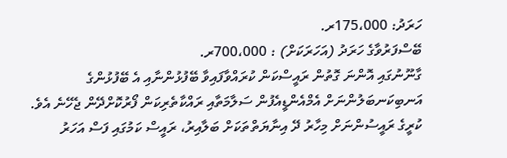ހަރަދު: 175،000ރ.
ބޭސްފަރުވާގެ ހަރަދު (އަހަރަކަށް) : 700،000ރ.
ގާނޫނުގައި އޮންނަ ގޮތުން ރައީސްކަން ކުރައްވާފައިވާ ބޭފުޅުންނާއި އެ ބޭފުޅުންގެ އަނބިކަނބަލުންނަށް އެމްއެންޑީއެފުން ސަލާމަތާއި ރައްކާތެރިކަން ފޯރުކޮށްދޭން ޖެހޭނެ އެވެ. ކުރީގެ ރައީސުންނަށް މިހާރު ދޭ އިނާޔަތްތަކަށް ބަލާއިރު، ރައީސް ކަމުގައި ފަސް އަހަރު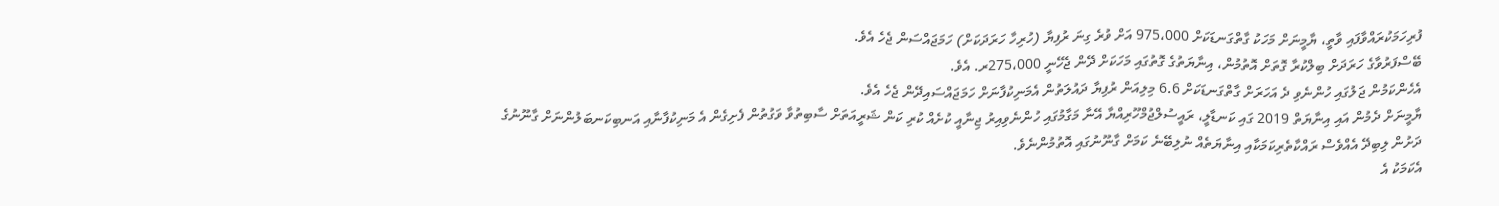ފުރިހަމަކުރައްވާފައި ވާތީ، ޔާމީނަށް މަހަކު ގާތްގަނޑަކަށް 975،000 އަށް ވުރެ ގިނަ ރުފިޔާ (ހުރިހާ ހަރަދަކަށް) ހަމަޖައްސަން ޖެހެ އެވެ.
ބޭސްފަރުވާގެ ހަރަދަށް ބިލްކުރާ ގޮތަށް އޮތުމުން، އިނާޔަތުގެ ގޮތުގައި މަހަކަށް ދޭން ޖެހޭނީ 275،000ރ. އެވެ.
އެހެންކަމުން ޖަލުގައި ހުންނެވި ދެ އަހަރަށް ގާތްގަނޑަކަށް 6.6 މިލިއަން ރުފިޔާ ދައުލަތުން އެމަނިކުފާނަށް ހަމަޖައްސައިދޭން ޖެހެ އެވެ.
ޔާމީނަށް ދެމުން އައި އިނާޔަތް 2019 ގައި ކަނޑާލީ، ރައީސުލްޖުމްހޫރިއްޔާ އޭނާ މަގާމުގައި ހުންނެވިއިރު ޖިނާއީ ކުށެއް ކުރި ކަން ޝަރީއަތަށް ސާބިތުވާ ވަގުތުން ފެށިގެން އެ މަނިކުފާނާއި އަނބިކަނބަލުންނަށް ގާނޫނުގެ ދަށުން ލިބިދޭ އެއްވެސް ރައްކާތެރިކަމަކާއި އިނާޔަތެއް ނުލިބޭނެ ކަމަށް ގާނޫނުގައި އޮތުމުންނެވެ.
އެކަމަކު އެ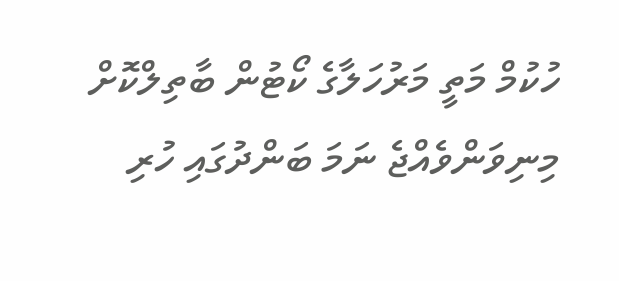ހުކުމް މަތީ މަރުހަލާގެ ކޯޓުން ބާތިލްކޮށް މިނިވަންވެއްޖެ ނަމަ ބަންދުގައި ހުރި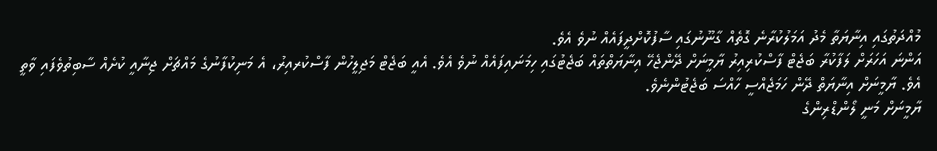މުއްދަތުގައި އިނާޔަތާ މެދު އަމަލުކުރާނެ ގޮތެއް ގާނޫނުގައި ސާފުކޮށްދީފައެއް ނުވެ އެވެ.
އަންނަ އަހަރަށް ލަފާކުރާ ބަޖެޓް ފާސްކުރިއިރު ޔާމީނަށް ދޭންޖެހޭ އިނާޔަތްތައް ބަޖެޓުގައި ހިމަނައިފައެއް ނުވެ އެވެ. އެއީ ބަޖެޓް މަޖިލީހުން ފާސްކުރއިރު، އެ މަނިކުފާނުގެ މައްޗަށް ޖިނާއީ ކުށެއް ސާބިތުވެފައި ވާތީ އެވެ. ޔާމީނަށް އިނާޔަތް ދޭން ހަމަޖެއްސީ ހާއްސަ ބަޖެޓުންނެވެ.
ޔާމީނަށް މަނީ ލޯންޑްރިންގެ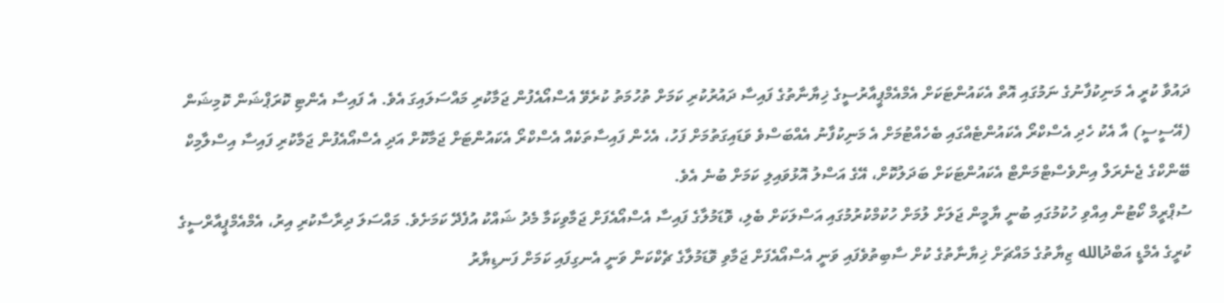ދައުވާ ކުރީ އެ މަނިކުފާނުގެ ނަމުގައި އޮތް އެކައުންޓަކަށް އެމްއެމްޕީއާރުސީގެ ޚިޔާނާތުގެ ފައިސާ ދައުރުކުރި ކަމަށް ތުހުމަތު ކުރެވޭ އެސްއޯއެފުން ޖަމާކުރި މައްސަލައިގަ އެވެ. އެ ފައިސާ އެންޓި ކޮރަޕްޝަން ކޮމިޝަން (އޭސީސީ) އާ އެކު ހެދި އެސްކްރޯ އެކައުންޓެއްގައި ބެހެއްޓުމަށް އެ މަނިކުފާނު އެއްބަސްވެ ވަޑައިގަތުމަށް ފަހު، އެހެން ފައިސާތަކެއް އެސްކްރޯ އެކައުންޓަށް ޖަމާކޮށް އަދި އެސްއޯއެފުން ޖަމާކުރި ފައިސާ އިސްލާމިކް ބޭންކްގެ ޖެނެރަލް އިންވެސްޓްމަންޓް އެކައުންޓަކަށް ބަދަލުކޮށް، އޭގެ އަސްލު އޮޅުވައިލި ކަމަށް ބުނެ އެވެ.
ސުޕްރީމް ކޯޓުން އިއްވި ހުކުމުގައި ބުނީ ޔާމީން ޖަލަށް ލުމަށް ހުކުމްކުރުމުގައި އަސްލަކަށް ބެލި، ވޮޑަމުލާގެ ފައިސާ އެސްއޯއެފަށް ޖަމާވިކަމާ މެދު ޝައްކު އުފެދޭ ކަމަށެވެ. މައްސަލަ ދިރާސާކުރި އިރު، އެމްއެމްޕީއާރްސީގެ ކުރީގެ އެމްޑީ އަބްދުالله ޒިޔާތުގެ މައްޗަށް ޚިޔާނާތުގެ ކުށް ސާބިތުވެފައި ވަނީ އެސްއޯއެފަށް ޖަމާވި ވޮޑަމުލާގެ ޗެކްކަން ވަނީ އެނގިފައި ކަމަށް ފަނޑިޔާރު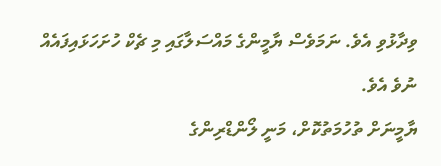ވިދާޅުވި އެވެ. ނަމަވެސް ޔާމީންގެ މައްސަލާގައި މި ޗެކް ހުށަހަޅައިފައެއް ނުވެ އެވެ.
ޔާމީނަށް ތުހުމަތުކޮށް، މަނީ ލޯންޑްރިންގެ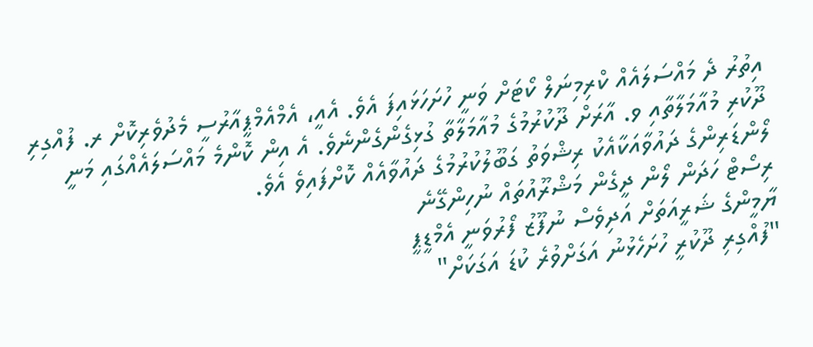އިތުރު ދެ މައްސަލައެއް ކްރިމިނަލް ކޯޓަށް ވަނީ ހުށަހަޅައިފަ އެވެ. އެއީ، އެމްއެމްޕީއާރުސީ މެދުވެރިކޮށް ރ. ފުއްގިރި ދޫކުރި މުއާމަލާތާއި ވ. އާރަށް ދޫކުރުމުގެ މުއާމަލާތާ ގުޅިގެންގެންނެވެ. އެ އިން ކޮންމެ މައްސަލައެއްގައި މަނީ ލޯންޑަރިންގެ ދައުވާއަކާއެކު ރިޝްވަތު ގަބޫލުކުރުމުގެ ދައުވާއެއް ކޮށްފައިވެ އެވެ.
ރިސޯޓް ހަދަން ލޯން ދީގެން މަޝްރޫއުތައް ނުހިންގޭނެ
ޔާމީންގެ ޝަރީއަތަށް އަދިވެސް ނުފޫޒު ފޯރުވަނީ އެމްޑީޕީ
"ފުއްގިރި ދޫކުރީ ހުށަހެޅުނު އަގަށްވުރެ ކުޑަ އަގަކަށް"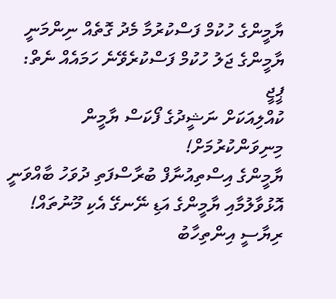ޔާމީންގެ ހުކުމް ފަސްކުރުމާ މެދު ގޮތެއް ނިންމަނީ
ޔާމީންގެ ޖަލު ހުކުމް ފަސްކުރެވޭނެ ހަމައެއް ނެތް: ޕީޖީ
ކުއްލިއަކަށް ނަޝީދުގެ ފޯކަސް ޔާމީން މިނިވަންކުރުމަށް!
ޔާމީންގެ އިސްތިއުނާފް ބުރާސްފަތި ދުވަހު ބާއްވަނީ
އޮޅުވާލުމާއި ޔާމީންގެ އަޑި ނޭނގޭ އެކި މޫނުތައް!
ރިޔާސީ އިންތިހާބު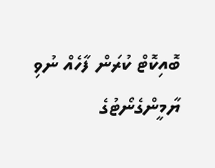ބޮއިކޮޓް ކުރަން ފާހެއް ނުވި
ޔާމީންގެނޯޓުގެ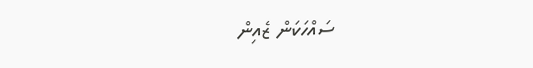ސައްހަކަން ޒެއިން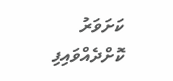ކަށަވަރު ކޮށްދެއްވައިފި